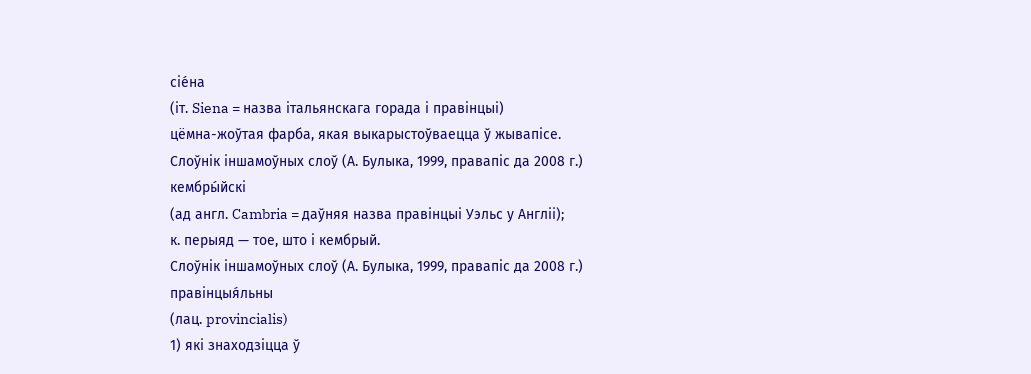сіе́на
(іт. Siena = назва італьянскага горада і правінцыі)
цёмна-жоўтая фарба, якая выкарыстоўваецца ў жывапісе.
Слоўнік іншамоўных слоў (А. Булыка, 1999, правапіс да 2008 г.)
кембры́йскі
(ад англ. Cambria = даўняя назва правінцыі Уэльс у Англіі);
к. перыяд — тое, што і кембрый.
Слоўнік іншамоўных слоў (А. Булыка, 1999, правапіс да 2008 г.)
правінцыя́льны
(лац. provincialis)
1) які знаходзіцца ў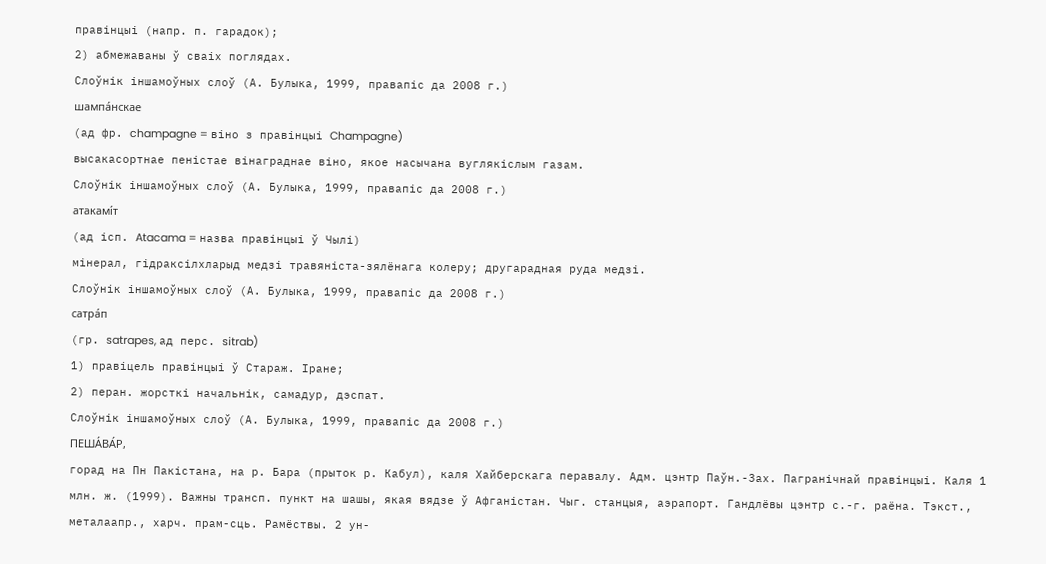правінцыі (напр. п. гарадок);
2) абмежаваны ў сваіх поглядах.
Слоўнік іншамоўных слоў (А. Булыка, 1999, правапіс да 2008 г.)
шампа́нскае
(ад фр. champagne = віно з правінцыі Champagne)
высакасортнае пеністае вінаграднае віно, якое насычана вуглякіслым газам.
Слоўнік іншамоўных слоў (А. Булыка, 1999, правапіс да 2008 г.)
атакамі́т
(ад ісп. Atacama = назва правінцыі ў Чылі)
мінерал, гідраксілхларыд медзі травяніста-зялёнага колеру; другарадная руда медзі.
Слоўнік іншамоўных слоў (А. Булыка, 1999, правапіс да 2008 г.)
сатра́п
(гр. satrapes, ад перс. sitrab)
1) правіцель правінцыі ў Стараж. Іране;
2) перан. жорсткі начальнік, самадур, дэспат.
Слоўнік іншамоўных слоў (А. Булыка, 1999, правапіс да 2008 г.)
ПЕША́ВА́Р,
горад на Пн Пакістана, на р. Бара (прыток р. Кабул), каля Хайберскага перавалу. Адм. цэнтр Паўн.-Зах. Пагранічнай правінцыі. Каля 1 млн. ж. (1999). Важны трансп. пункт на шашы, якая вядзе ў Афганістан. Чыг. станцыя, аэрапорт. Гандлёвы цэнтр с.-г. раёна. Тэкст., металаапр., харч. прам-сць. Рамёствы. 2 ун-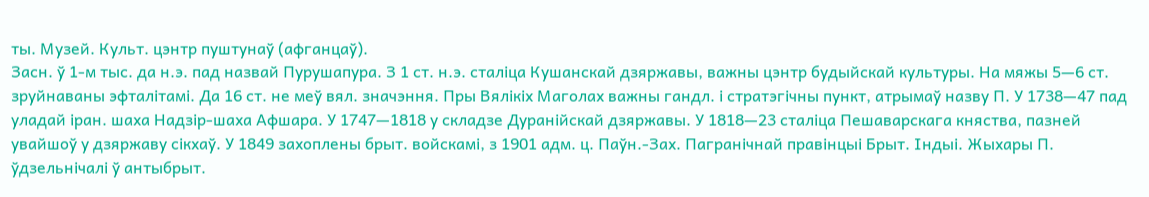ты. Музей. Культ. цэнтр пуштунаў (афганцаў).
Засн. ў 1-м тыс. да н.э. пад назвай Пурушапура. З 1 ст. н.э. сталіца Кушанскай дзяржавы, важны цэнтр будыйскай культуры. На мяжы 5—6 ст. зруйнаваны эфталітамі. Да 16 ст. не меў вял. значэння. Пры Вялікіх Маголах важны гандл. і стратэгічны пункт, атрымаў назву П. У 1738—47 пад уладай іран. шаха Надзір-шаха Афшара. У 1747—1818 у складзе Дуранійскай дзяржавы. У 1818—23 сталіца Пешаварскага княства, пазней увайшоў у дзяржаву сікхаў. У 1849 захоплены брыт. войскамі, з 1901 адм. ц. Паўн.-Зах. Пагранічнай правінцыі Брыт. Індыі. Жыхары П. ўдзельнічалі ў антыбрыт.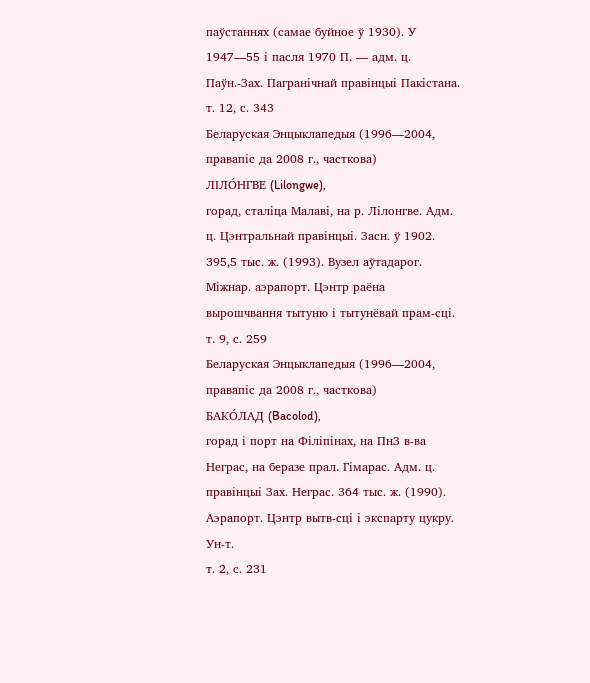паўстаннях (самае буйное ў 1930). У 1947—55 і пасля 1970 П. — адм. ц. Паўн.-Зах. Пагранічнай правінцыі Пакістана.
т. 12, с. 343
Беларуская Энцыклапедыя (1996—2004, правапіс да 2008 г., часткова)
ЛІЛО́НГВЕ (Lilongwe),
горад, сталіца Малаві, на р. Лілонгве. Адм. ц. Цэнтральнай правінцыі. Засн. ў 1902. 395,5 тыс. ж. (1993). Вузел аўтадарог. Міжнар. аэрапорт. Цэнтр раёна вырошчвання тытуню і тытунёвай прам-сці.
т. 9, с. 259
Беларуская Энцыклапедыя (1996—2004, правапіс да 2008 г., часткова)
БАКО́ЛАД (Bacolod),
горад і порт на Філіпінах, на ПнЗ в-ва Неграс, на беразе прал. Гімарас. Адм. ц. правінцыі Зах. Неграс. 364 тыс. ж. (1990). Аэрапорт. Цэнтр вытв-сці і экспарту цукру. Ун-т.
т. 2, с. 231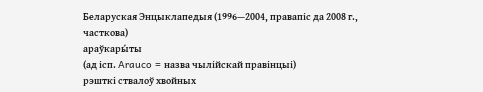Беларуская Энцыклапедыя (1996—2004, правапіс да 2008 г., часткова)
араўкары́ты
(ад ісп. Arauco = назва чылійскай правінцыі)
рэшткі ствалоў хвойных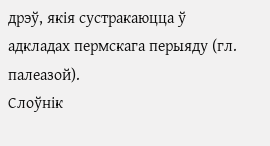дрэў, якія сустракаюцца ў адкладах пермскага перыяду (гл. палеазой).
Слоўнік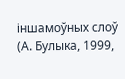іншамоўных слоў (А. Булыка, 1999,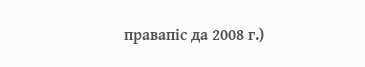правапіс да 2008 г.)